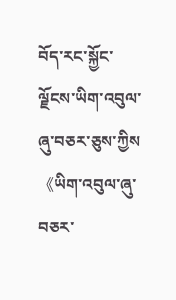བོད་རང་སྐྱོང་ལྗོངས་ཡིག་འབུལ་ཞུ་བཅར་ཅུས་ཀྱིས《ཡིག་འབུལ་ཞུ་བཅར་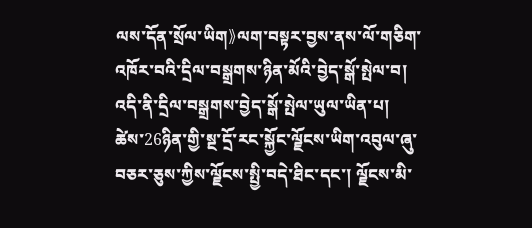ལས་དོན་སྲོལ་ཡིག》ལག་བསྟར་བྱས་ནས་ལོ་གཅིག་འཁོར་བའི་དྲིལ་བསྒྲགས་ཉིན་མོའི་བྱེད་སྒོ་སྤེལ་བ།
འདི་ནི་དྲིལ་བསྒྲགས་བྱེད་སྒོ་སྤེལ་ཡུལ་ཡིན་པ།
ཚེས་26ཉིན་གྱི་སྔ་དྲོ་རང་སྐྱོང་ལྗོངས་ཡིག་འབུལ་ཞུ་བཅར་ཅུས་ཀྱིས་ལྗོངས་སྤྱི་བདེ་ཐིང་དང་། ལྗོངས་མི་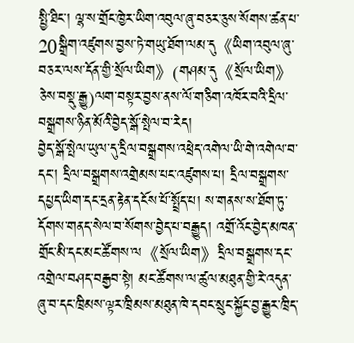སྤྱི་ཐིང་། ལྷ་ས་གྲོང་ཁྱེར་ཡིག་འབུལ་ཞུ་བཅར་ཅུས་སོགས་ཚན་པ་20སྒྲིག་འཛུགས་བྱས་ཏེ་གཡུ་ཐོག་ལམ་དུ《ཡིག་འབུལ་ཞུ་བཅར་ལས་དོན་གྱི་སྲོལ་ཡིག》(གཤམ་དུ《སྲོལ་ཡིག》ཅེས་བསྡུ་རྒྱུ)ལག་བསྟར་བྱས་ནས་ལོ་གཅིག་འཁོར་བའི་དྲིལ་བསྒྲགས་ཉིན་མོའི་བྱེད་སྒོ་སྤེལ་བ་རེད།
བྱེད་སྒོ་སྤེལ་ཡུལ་དུ་དྲིལ་བསྒྲགས་འཕྲེད་འགེལ་ཡི་གེ་འགེལ་བ་དང་། དྲིལ་བསྒྲགས་འགྲེམས་པང་འཛུགས་པ། དྲིལ་བསྒྲགས་དཔྱད་ཡིག་དང་དྲན་རྟེན་དངོས་པོ་སྤྲོད་པ། ས་གནས་ས་ཐོག་ཏུ་དོགས་གནད་སེལ་བ་སོགས་བྱེད་པ་བརྒྱུད། འགྲོ་འོང་བྱེད་མཁན་གྲོང་མི་དང་མང་ཚོགས་ལ《སྲོལ་ཡིག》དྲིལ་བསྒྲགས་དང་འགྲེལ་བཤད་བརྒྱབ་སྟེ། མང་ཚོགས་ལ་ཚུལ་མཐུན་གྱི་རེ་འདུན་ཞུ་བ་དང་ཁྲིམས་ལྟར་ཁྲིམས་མཐུན་ཁེ་དབང་སྲུང་སྐྱོང་བྱ་རྒྱུར་ཁྲིད་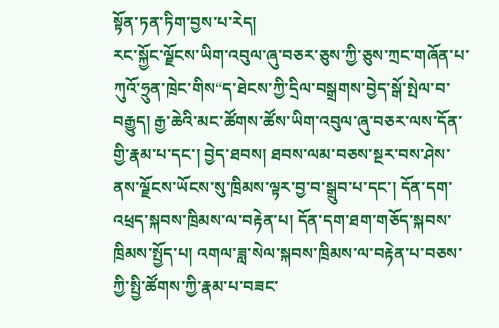སྟོན་ཏན་ཏིག་བྱས་པ་རེད།
རང་སྐྱོང་ལྗོངས་ཡིག་འབུལ་ཞུ་བཅར་ཅུས་ཀྱི་ཅུས་ཀྲང་གཞོན་པ་ཀུའོ་ཧྲུན་ཁྲེང་གིས“ད་ཐེངས་ཀྱི་དྲིལ་བསྒྲགས་བྱེད་སྒོ་སྤེལ་བ་བརྒྱུད། རྒྱ་ཆེའི་མང་ཚོགས་ཚོས་ཡིག་འབུལ་ཞུ་བཅར་ལས་དོན་གྱི་རྣམ་པ་དང་། བྱེད་ཐབས། ཐབས་ལམ་བཅས་སྔར་བས་ཤེས་ནས་ལྗོངས་ཡོངས་སུ་ཁྲིམས་ལྟར་བྱ་བ་སྒྲུབ་པ་དང་། དོན་དག་འཕྲད་སྐབས་ཁྲིམས་ལ་བརྟེན་པ། དོན་དག་ཐག་གཅོད་སྐབས་ཁྲིམས་སྤྱོད་པ། འགལ་ཟླ་སེལ་སྐབས་ཁྲིམས་ལ་བརྟེན་པ་བཅས་ཀྱི་སྤྱི་ཚོགས་ཀྱི་རྣམ་པ་བཟང་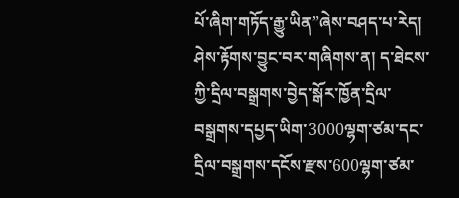པོ་ཞིག་གཏོད་རྒྱུ་ཡིན”ཞེས་བཤད་པ་རེད།
ཤེས་རྟོགས་བྱུང་བར་གཞིགས་ན། ད་ཐེངས་ཀྱི་དྲིལ་བསྒྲགས་བྱེད་སྒོར་ཁྱོན་དྲིལ་བསྒྲགས་དཔྱད་ཡིག་3000ལྷག་ཙམ་དང་དྲིལ་བསྒྲགས་དངོས་རྫས་600ལྷག་ཙམ་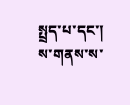སྤྲད་པ་དང་། ས་གནས་ས་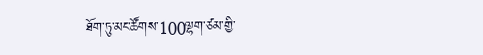ཐོག་ཏུ་མང་ཚོགས་100ལྷག་ཙམ་གྱི་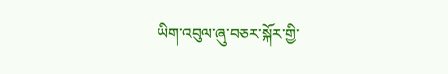ཡིག་འབུལ་ཞུ་བཅར་སྐོར་གྱི་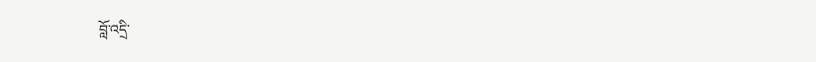བློ་འདྲི་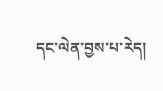དང་ལེན་བྱས་པ་རེད།